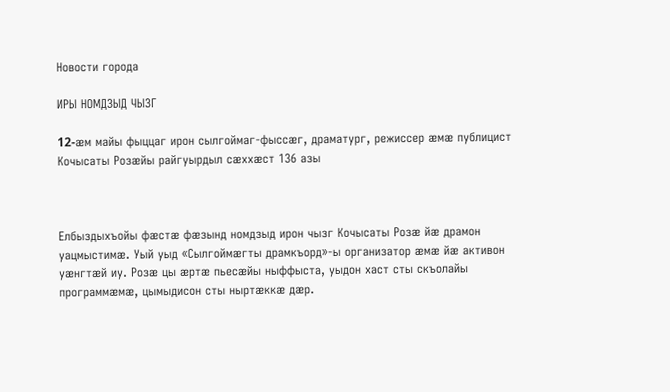Новости города

ИРЫ НОМДЗЫД ЧЫЗГ

12-æм майы фыццаг ирон сылгоймаг-фыссæг, драматург, режиссер æмæ публицист Кочысаты Розæйы райгуырдыл сæххæст 136 азы



Елбыздыхъойы фæстæ фæзынд номдзыд ирон чызг Кочысаты Розæ йæ драмон уацмыстимæ. Уый уыд «Сылгоймæгты драмкъорд»-ы организатор æмæ йæ активон уæнгтæй иу. Розæ цы æртæ пьесæйы ныффыста, уыдон хаст сты скъолайы программæмæ, цымыдисон сты ныртæккæ дæр.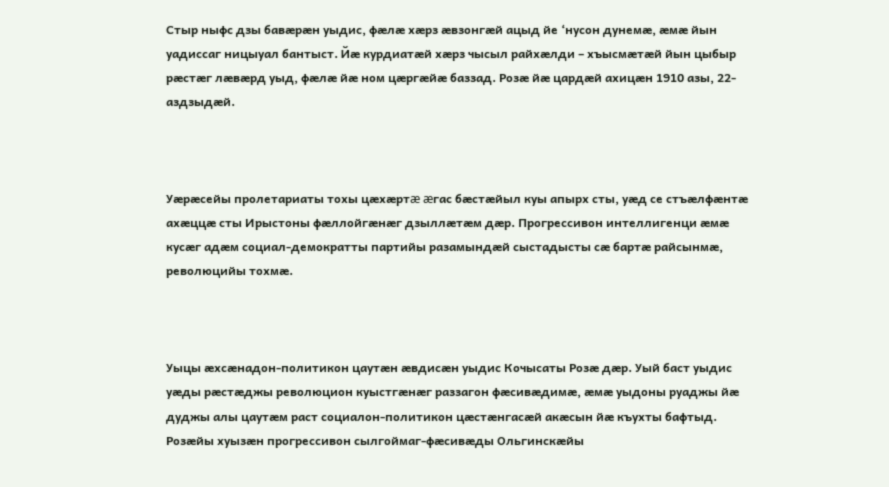Стыр ныфс дзы бавæрæн уыдис, фæлæ хæрз æвзонгæй ацыд йe ‘нусон дунемæ, æмæ йын уадиссаг ницыуал бантыст. Йæ курдиатæй хæрз чысыл райхæлди – хъысмæтæй йын цыбыр рæстæг лæвæрд уыд, фæлæ йæ ном цæргæйæ баззад. Розæ йæ цардæй ахицæн 1910 азы, 22-аздзыдæй.



Уæрæсейы пролетариаты тохы цæхæртæ æгас бæстæйыл куы апырх сты, уæд се стъæлфæнтæ ахæццæ сты Ирыстоны фæллойгæнæг дзыллæтæм дæр. Прогрессивон интеллигенци æмæ кусæг адæм социал-демократты партийы разамындæй сыстадысты сæ бартæ райсынмæ, революцийы тохмæ.



Уыцы æхсæнадон-политикон цаутæн æвдисæн уыдис Кочысаты Розæ дæр. Уый баст уыдис уæды рæстæджы революцион куыстгæнæг раззагон фæсивæдимæ, æмæ уыдоны руаджы йæ дуджы алы цаутæм раст социалон-политикон цæстæнгасæй акæсын йæ къухты бафтыд. Розæйы хуызæн прогрессивон сылгоймаг-фæсивæды Ольгинскæйы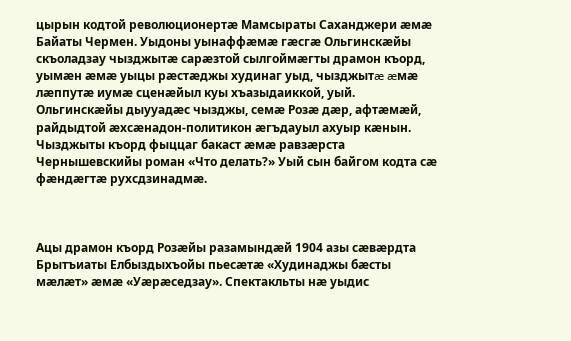цырын кодтой революционертæ Мамсыраты Саханджери æмæ Байаты Чермен. Уыдоны уынаффæмæ гæсгæ Ольгинскæйы скъоладзау чызджытæ сарæзтой сылгоймæгты драмон къорд, уымæн æмæ уыцы рæстæджы худинаг уыд, чызджытæ æмæ лæппутæ иумæ сценæйыл куы хъазыдаиккой, уый. Ольгинскæйы дыууадæс чызджы, семæ Розæ дæр, афтæмæй, райдыдтой æхсæнадон-политикон æгъдауыл ахуыр кæнын. Чызджыты къорд фыццаг бакаст æмæ равзæрста Чернышевскийы роман «Что делать?» Уый сын байгом кодта сæ фæндæгтæ рухсдзинадмæ.



Ацы драмон къорд Розæйы разамындӕй 1904 азы сæвæрдта Брытъиаты Елбыздыхъойы пьесæтæ «Худинаджы бæсты мæлæт» æмæ «Уæрæседзау». Спектакльты нæ уыдис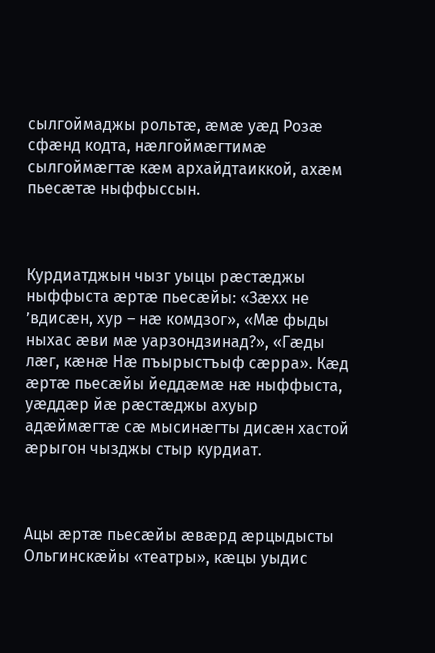сылгоймаджы рольтæ, æмæ уæд Розæ сфæнд кодта, нæлгоймæгтимæ сылгоймæгтæ кæм архайдтаиккой, ахæм пьесæтæ ныффыссын.



Курдиатджын чызг уыцы рæстæджы ныффыста æртæ пьесæйы: «Зæхх не ’вдисæн, хур – нæ комдзог», «Мæ фыды ныхас æви мæ уарзондзинад?», «Гæды лæг, кæнæ Нæ пъырыстъыф сæрра». Кæд æртæ пьесæйы йеддæмæ нæ ныффыста, уæддæр йæ рæстæджы ахуыр адæймæгтæ сæ мысинæгты дисæн хастой æрыгон чызджы стыр курдиат.



Ацы æртæ пьесæйы æвæрд æрцыдысты Ольгинскæйы «театры», кæцы уыдис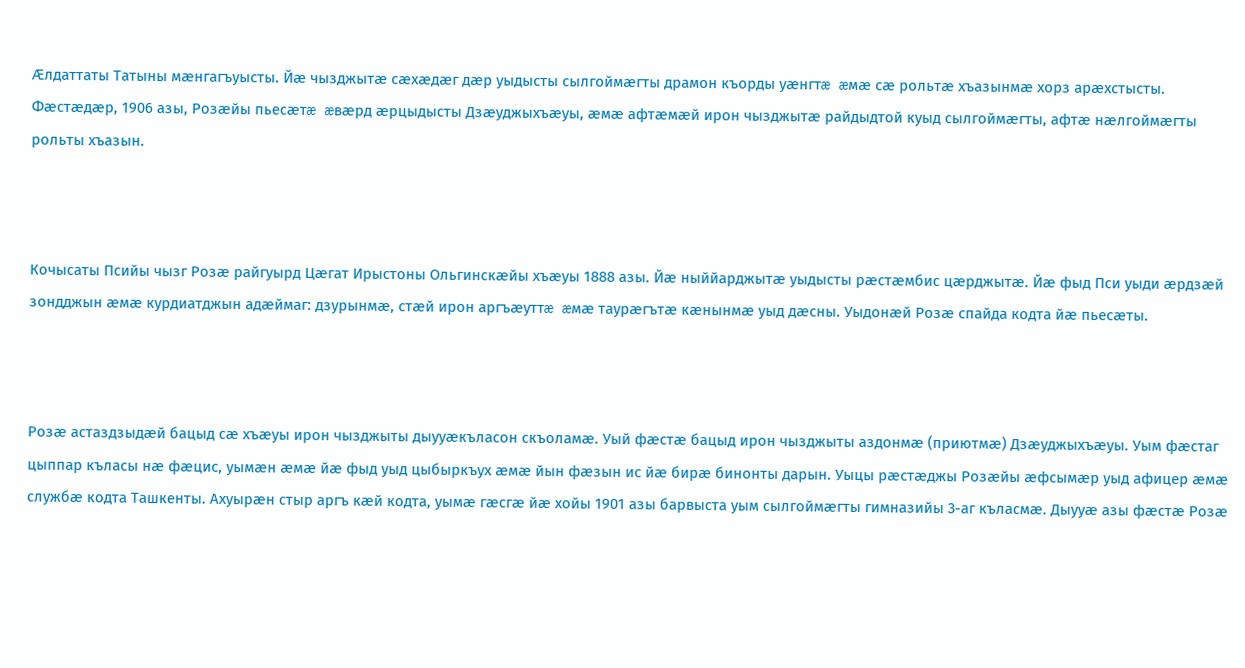Æлдаттаты Татыны мæнгагъуысты. Йæ чызджытæ сæхæдæг дæр уыдысты сылгоймæгты драмон къорды уæнгтæ æмæ сæ рольтæ хъазынмæ хорз арæхстысты. Фæстæдæр, 1906 азы, Розæйы пьесæтæ æвæрд æрцыдысты Дзæуджыхъæуы, æмæ афтæмæй ирон чызджытæ райдыдтой куыд сылгоймæгты, афтæ нæлгоймæгты рольты хъазын.



Кочысаты Псийы чызг Розæ райгуырд Цæгат Ирыстоны Ольгинскæйы хъæуы 1888 азы. Йæ ныййарджытæ уыдысты рæстæмбис цæрджытæ. Йæ фыд Пси уыди æрдзæй зондджын æмæ курдиатджын адæймаг: дзурынмæ, стæй ирон аргъæуттæ æмæ таурæгътæ кæнынмæ уыд дæсны. Уыдонæй Розæ спайда кодта йæ пьесæты.



Розæ астаздзыдæй бацыд сæ хъæуы ирон чызджыты дыууæкъласон скъоламæ. Уый фæстæ бацыд ирон чызджыты аздонмæ (приютмæ) Дзæуджыхъæуы. Уым фæстаг цыппар къласы нæ фæцис, уымæн æмæ йæ фыд уыд цыбыркъух æмæ йын фæзын ис йæ бирæ бинонты дарын. Уыцы рæстæджы Розæйы æфсымæр уыд афицер æмæ службæ кодта Ташкенты. Ахуырæн стыр аргъ кæй кодта, уымæ гæсгæ йæ хойы 1901 азы барвыста уым сылгоймæгты гимназийы 3-аг къласмæ. Дыууæ азы фæстæ Розæ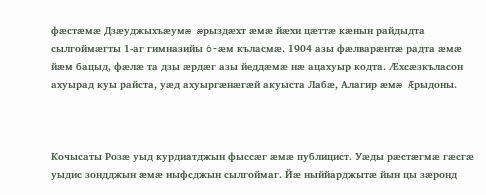фæстæмæ Дзæуджыхъæумæ æрыздæхт æмæ йæхи цæттæ кæнын райдыдта сылгоймæгты 1-аг гимназийы 6-æм къласмæ. 1904 азы фæлварæнтæ радта æмæ йæм бацыд, фæлæ та дзы æрдæг азы йеддæмæ нæ ацахуыр кодта. Æхсæзкъласон ахуырад куы райста, уæд ахуыргæнæгæй акуыста Лабæ, Алагир æмæ Æрыдоны.



Кочысаты Розæ уыд курдиатджын фыссæг æмæ публицист. Уæды рæстæгмæ гæсгæ уыдис зондджын æмæ ныфсджын сылгоймаг. Йæ ныййарджытæ йын цы зæронд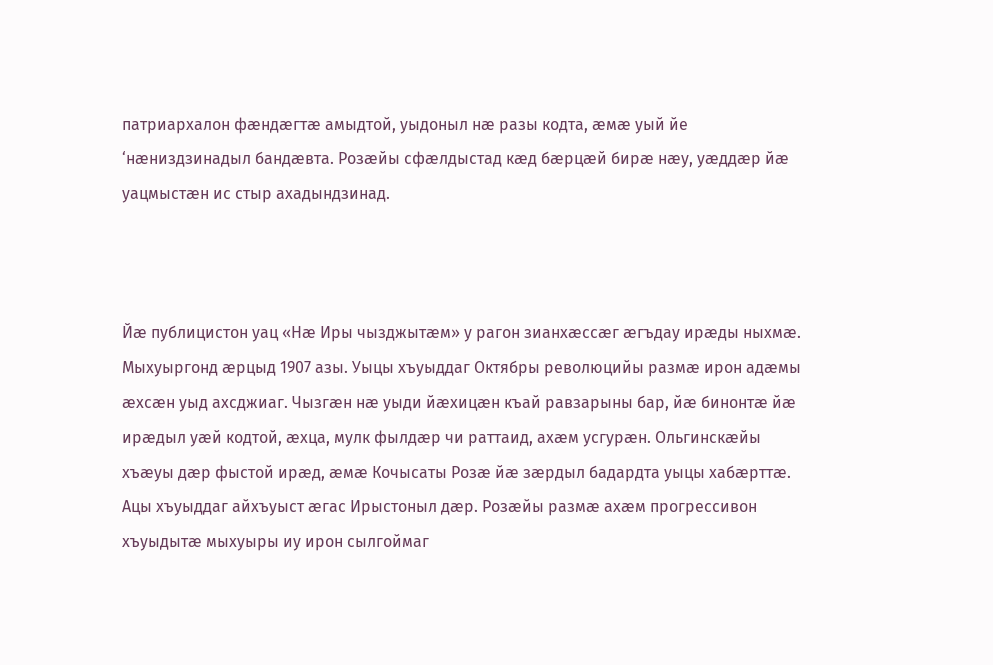патриархалон фæндæгтæ амыдтой, уыдоныл нæ разы кодта, æмæ уый йе ‘нæниздзинадыл бандæвта. Розæйы сфæлдыстад кæд бæрцæй бирæ нæу, уæддæр йæ уацмыстæн ис стыр ахадындзинад.



Йæ публицистон уац «Нæ Иры чызджытæм» у рагон зианхæссæг æгъдау ирæды ныхмæ. Мыхуыргонд æрцыд 1907 азы. Уыцы хъуыддаг Октябры революцийы размæ ирон адæмы æхсæн уыд ахсджиаг. Чызгæн нæ уыди йæхицæн къай равзарыны бар, йæ бинонтæ йæ ирæдыл уæй кодтой, æхца, мулк фылдæр чи раттаид, ахæм усгурæн. Ольгинскæйы хъæуы дæр фыстой ирæд, æмæ Кочысаты Розæ йæ зæрдыл бадардта уыцы хабæрттæ. Ацы хъуыддаг айхъуыст æгас Ирыстоныл дæр. Розæйы размæ ахæм прогрессивон хъуыдытæ мыхуыры иу ирон сылгоймаг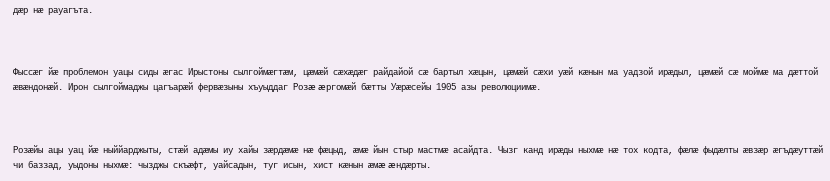дæр нæ рауагъта.



Фыссæг йæ проблемон уацы сиды æгас Ирыстоны сылгоймæгтæм, цæмæй сæхæдæг райдайой сæ бартыл хæцын, цæмæй сæхи уæй кæнын ма уадзой ирæдыл, цæмæй сæ моймæ ма дæттой æвæндонæй. Ирон сылгоймаджы цагъарæй фервæзыны хъуыддаг Розæ æргомæй бæтты Уæрæсейы 1905 азы революциимæ.



Розæйы ацы уац йæ ныййарджыты, стæй адæмы иу хайы зæрдæмæ нæ фæцыд, æмæ йын стыр мастмæ асайдта. Чызг канд ирæды ныхмæ нæ тох кодта, фæлæ фыдæлты æвзæр æгъдæуттæй чи баззад, уыдоны ныхмæ: чызджы скъæфт, уайсадын, туг исын, хист кæнын æмæ æндæрты.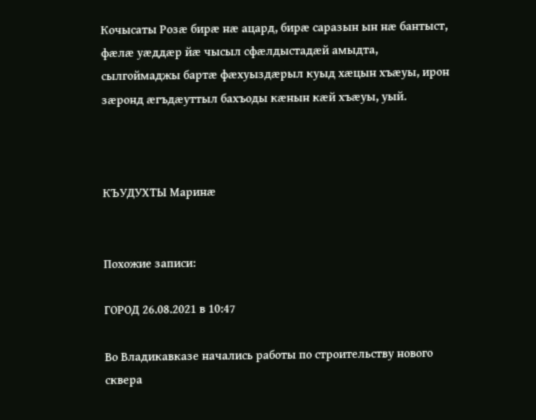Кочысаты Розæ бирæ нæ ацард, бирæ саразын ын нæ бантыст, фæлæ уæддæр йæ чысыл сфæлдыстадæй амыдта, сылгоймаджы бартæ фæхуыздæрыл куыд хæцын хъæуы, ирон зæронд æгъдæуттыл бахъоды кæнын кæй хъæуы, уый.



КЪУДУХТЫ Маринæ


Похожие записи:

ГОРОД 26.08.2021 в 10:47

Во Владикавказе начались работы по строительству нового сквера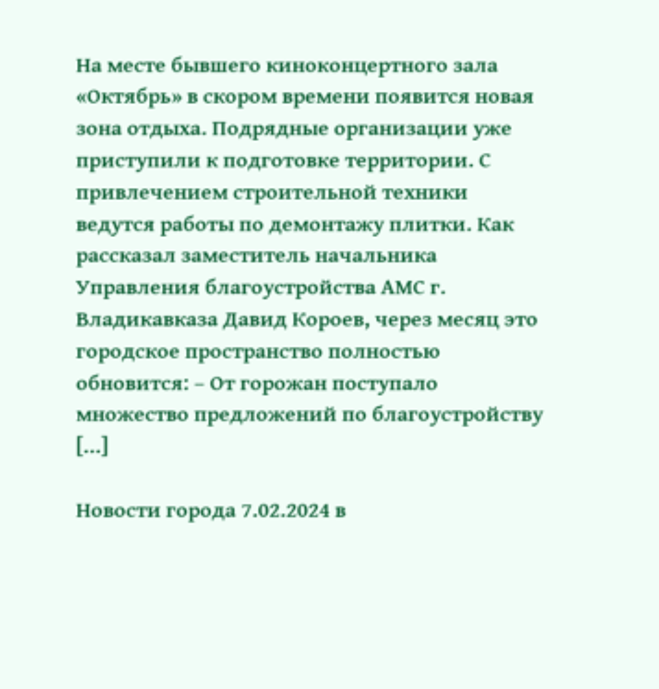На месте бывшего киноконцертного зала «Октябрь» в скором времени появится новая зона отдыха. Подрядные организации уже приступили к подготовке территории. С привлечением строительной техники ведутся работы по демонтажу плитки. Как рассказал заместитель начальника Управления благоустройства АМС г. Владикавказа Давид Короев, через месяц это городское пространство полностью обновится: – От горожан поступало множество предложений по благоустройству […]

Новости города 7.02.2024 в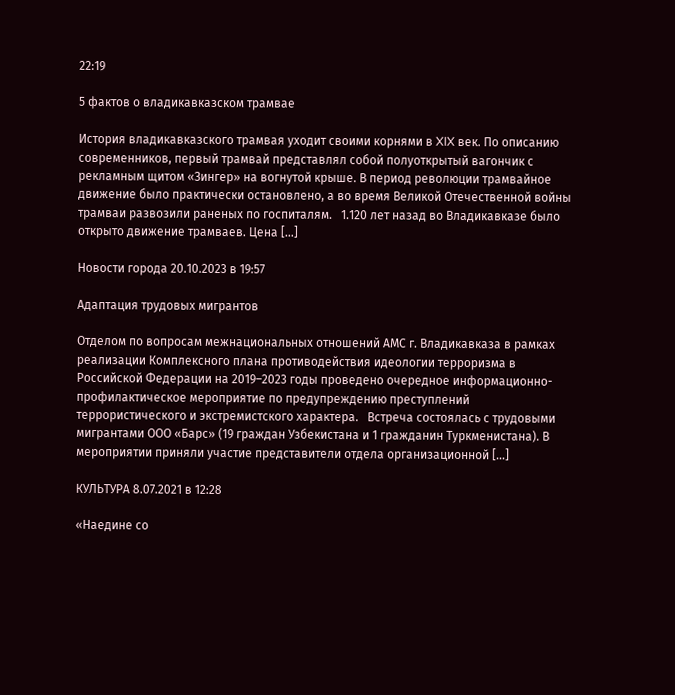22:19

5 фактов о владикавказском трамвае

История владикавказского трамвая уходит своими корнями в XIX век. По описанию современников, первый трамвай представлял собой полуоткрытый вагончик с рекламным щитом «Зингер» на вогнутой крыше. В период революции трамвайное движение было практически остановлено, а во время Великой Отечественной войны трамваи развозили раненых по госпиталям.   1.120 лет назад во Владикавказе было открыто движение трамваев. Цена […]

Новости города 20.10.2023 в 19:57

Адаптация трудовых мигрантов

Отделом по вопросам межнациональных отношений АМС г. Владикавказа в рамках реализации Комплексного плана противодействия идеологии терроризма в Российской Федерации на 2019–2023 годы проведено очередное информационно-профилактическое мероприятие по предупреждению преступлений террористического и экстремистского характера.   Встреча состоялась с трудовыми мигрантами ООО «Барс» (19 граждан Узбекистана и 1 гражданин Туркменистана). В мероприятии приняли участие представители отдела организационной […]

КУЛЬТУРА 8.07.2021 в 12:28

«Наедине со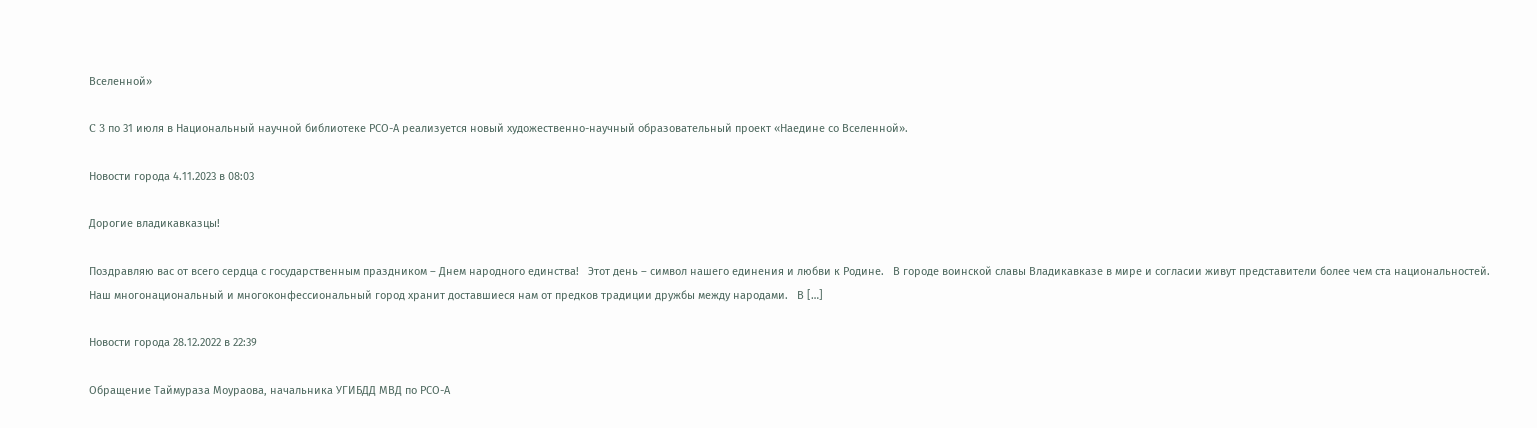Вселенной»

C 3 по 31 июля в Национальный научной библиотеке РСО-А реализуется новый художественно-научный образовательный проект «Наедине со Вселенной».

Новости города 4.11.2023 в 08:03

Дорогие владикавказцы!

Поздравляю вас от всего сердца с государственным праздником – Днем народного единства!   Этот день – символ нашего единения и любви к Родине.   В городе воинской славы Владикавказе в мире и согласии живут представители более чем ста национальностей. Наш многонациональный и многоконфессиональный город хранит доставшиеся нам от предков традиции дружбы между народами.   В […]

Новости города 28.12.2022 в 22:39

Обращение Таймураза Моураова, начальника УГИБДД МВД по РСО-А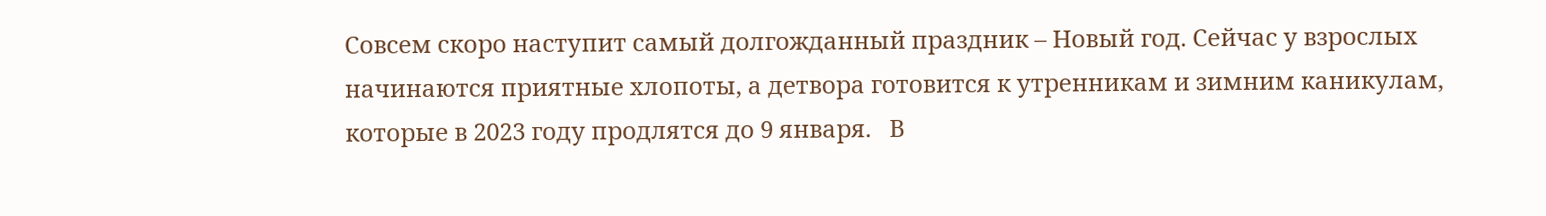Совсем скоро наступит самый долгожданный праздник – Новый год. Сейчас у взрослых начинаются приятные хлопоты, а детвора готовится к утренникам и зимним каникулам, которые в 2023 году продлятся до 9 января.   В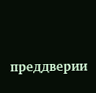преддверии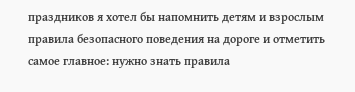праздников я хотел бы напомнить детям и взрослым правила безопасного поведения на дороге и отметить самое главное: нужно знать правила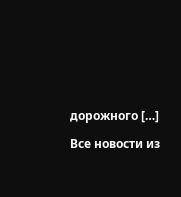дорожного […]

Все новости из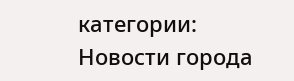категории: Новости города